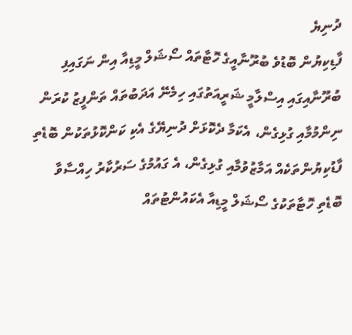ދުނިޔެ
ފާޑިކިޔުން ބޮޑުވެ ބުރޫނާއީގެ ހޮޓާތައް ސޯޝަލް މީޑިއާ އިން ނަގައިފި
ބުރޫނާއިގައި އިސްލާމީ ޝަރީއަތުގައި ހިމެނޭ އަދަބުތައް ތަންފީޒު ކުރަން ނިންމުމާއި ގުޅިގެން، އެކަމާ ދެކޮޅަށް ދުނިޔޭގެ އެކި ކަންކޮޅުތަކުން ބޮޑެތި ފާޑުކިޔުންތަކެއް އަމާޒުވުމާއި ގުޅިގެން، އެ ގައުމުގެ ސަރުކާރު ހިއްސާވާ ބޮޑެތި ހޮޓާތަކުގެ ސޯޝަލް މީޑިއާ އެކައުންޓުތައް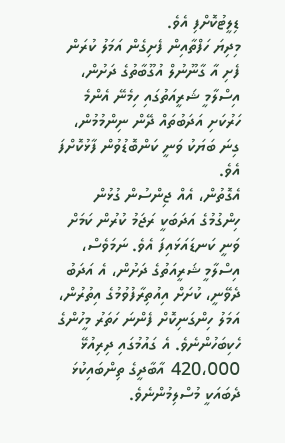ޑިލީޓުކޮށްފި އެވެ.
މިދިޔަ ހަފްތާއިން ފެށިގެން އަމަލު ކުރަން ފެށި އާ ގާނޫނުލް އުގޫބާތުގެ ދަށުން، އިސްލާމީ ޝަރީއަތުގައި ހިމެނޭ އެންމެ ހަރުކަށި އަދަބުތައް ދޭން ނިންމުމުން، ގިނަ ބަޔަކު ވަނީ ކަންބޮޑުވުން ފާޅުކޮށްފަ އެވެ.
އެގޮތުން، އެއް ޖިންސުން ގުޅުން ހިންގުމުގެ އަދަބަކީ ރަޖަމު ކުރުން ކަމަށް ވަނީ ކަނޑައަޅައިފަ އެވެ. ނަމަވެސް، އިސްލާމީ ޝަރީއަތުގެ ދަށުން، އެ އަދަބު ދެވޭނީ، ކުށަށް އިއުތިރާފުވުމުގެ އިތުރުން، އަމަލު ހިންގަނިކޮށް ފެންނަ ހަތަރު މީހުންގެ ހެކިބަހުންނެވެ. އެ ގައުމުގައި ދިރިއުޅޭ 420،000 އާބާދީގެ ތިންބައިކުޅަ ދެބައަކީ މުސްލިމުންނެވެ.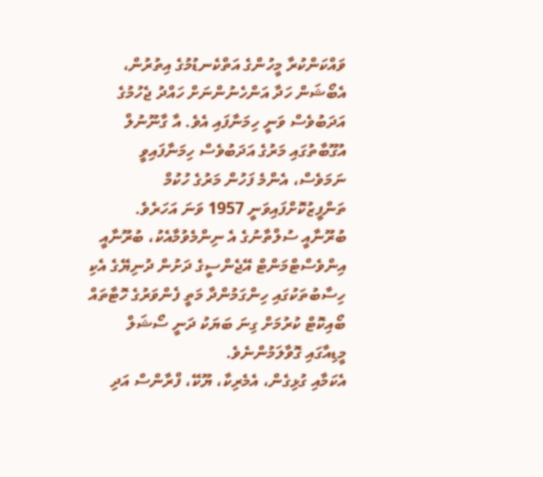ވައްކަންކުރާ މީހުންގެ އަތްކެނޑުމުގެ އިތުރުން، އެބޯޝަން ހަދާ އަންހެނުންނަށް ހައްދު ޖެހުމުގެ އަދަބުވެސް ވަނީ ހިމަނާފައި އެވެ. އާ ގާނޫނުލް އުގޫބާތުގައި މަރުގެ އަދަބުވެސް ހިމަނާފައިވީ ނަމަވެސް، އެންމެ ފަހުން މަރުގެ ހުކުމް ތަންފީޒުކޮށްފައިވަނީ 1957 ވަނަ އަހަރެވެ.
ބުރޫނާއީ ސުލްތާނުގެ އެ ނިންމެވުމާއެކު، ބުރޫނާއީ އިންވެސްޓްމަންޓް އޭޖެންސީގެ ދަށުން ދުނިޔޭގެ އެކި ހިސާބުތަކުގައި ހިންގަމުންދާ މަތީ ފެންވަރުގެ ހޮޓާތައް ބޯއިކޮޓް ކުރުމަށް ގިނަ ބަޔަކު ދަނީ ސޯޝަލް މީޑިއާގައި ގޮވާލަމުންނެވެ.
އެކަމާއި ގުޅިގެން، އެމެރިކާ، ޔޫކޭ، ފްރާންސް އަދި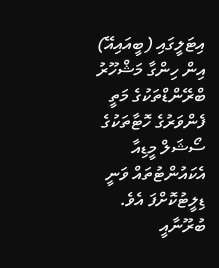އިޓަލީގައި (ބީއައިއޭ) އިން ހިންގާ މަޝްހޫރު ބްރޭންޑްތަކުގެ މަތީ ފެންވަރުގެ ހޮޓާތަކުގެ ސޯޝަލް މީޑިއާ އެކައުންޓުތައް ވަނީ ޑިލީޓުކޮށްފަ އެވެ.
ބުރޫނާއީ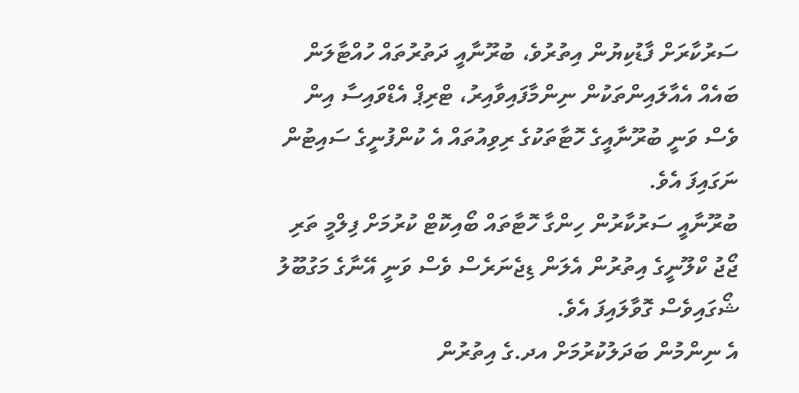ސަރުކާރަށް ފާޑުކިޔުން އިތުރުވެ، ބުރޫނާއީ ދަތުރުތައް ހުއްޓާލަން ބައެއް އެއާލައިންތަކުން ނިންމާފައިވާއިރު، ޓްރިޕް އެޑްވައިސާ އިން ވެސް ވަނީ ބުރޫނާއީގެ ހޮޓާތަކުގެ ރިވިއުތައް އެ ކުންފުނީގެ ސައިޓުން ނަގައިފަ އެވެ.
ބުރޫނާއީ ސަރުކާރުން ހިންގާ ހޮޓާތައް ބޯއިކޮޓް ކުރުމަށް ފިލްމީ ތަރި ޖޯޖު ކްލޫނީގެ އިތުރުން އެލަން ޑިޖެނަރެސް ވެސް ވަނީ އޭނާގެ މަގުބޫލު ޝޯގައިވެސް ގޮވާލައިފަ އެވެ.
އެ ނިންމުން ބަދަލުކުރުމަށް އދ.ގެ އިތުރުން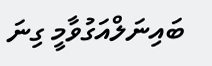ބައިނަލްއަގުވާމީ ގިނަ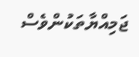ޖަމިއްޔާތަކުންވެސް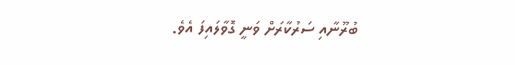ބުރޫނާއި ސަރުކާރަށް ވަނީ ގޮވާލައިފަ އެވެ.